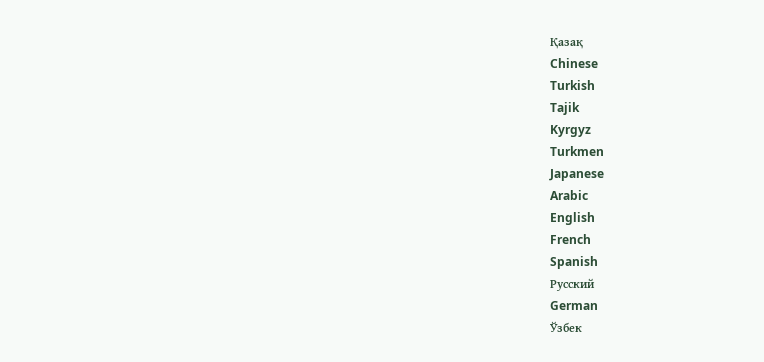Қазақ
Chinese
Turkish
Tajik
Kyrgyz
Turkmen
Japanese
Arabic
English
French
Spanish
Русский
German
Ўзбек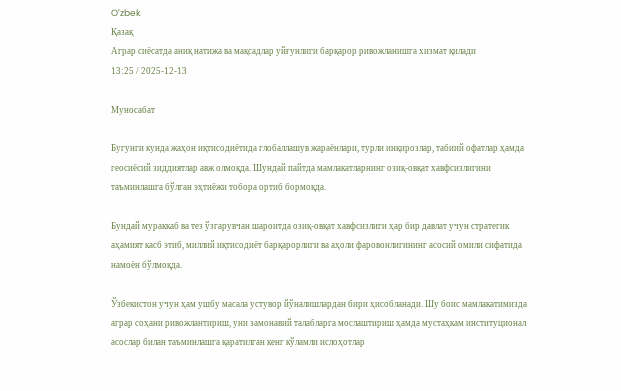Oʻzbek
Қазақ
Аграр сиёсатда аниқ натижа ва мақсадлар уйғунлиги барқарор ривожланишга хизмат қилади
13:25 / 2025-12-13

Муносабат

Бугунги кунда жаҳон иқтисодиётида глобаллашув жараёнлари, турли инқирозлар, табиий офатлар ҳамда геосиёсий зиддиятлар авж олмоқда. Шундай пайтда мамлакатларнинг озиқ-овқат хавфсизлигини таъминлашга бўлган эҳтиёжи тобора ортиб бормоқда.

Бундай мураккаб ва тез ўзгарувчан шароитда озиқ-овқат хавфсизлиги ҳар бир давлат учун стратегик аҳамият касб этиб, миллий иқтисодиёт барқарорлиги ва аҳоли фаровонлигининг асосий омили сифатида намоён бўлмоқда.

Ўзбекистон учун ҳам ушбу масала устувор йўналишлардан бири ҳисобланади. Шу боис мамлакатимизда аграр соҳани ривожлантириш, уни замонавий талабларга мослаштириш ҳамда мустаҳкам институционал асослар билан таъминлашга қаратилган кенг кўламли ислоҳотлар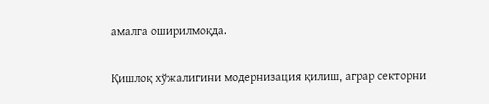амалга оширилмоқда.

Қишлоқ хўжалигини модернизация қилиш, аграр секторни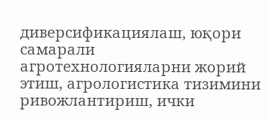диверсификациялаш, юқори самарали агротехнологияларни жорий этиш, агрологистика тизимини ривожлантириш, ички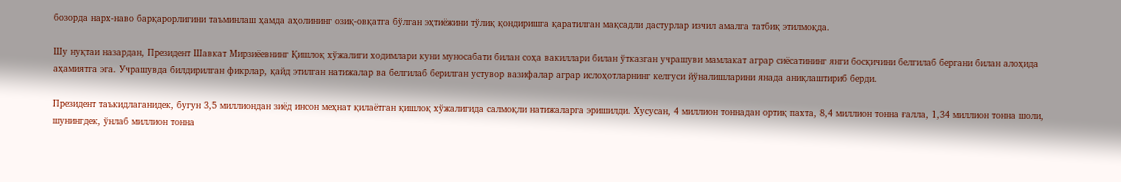бозорда нарх-наво барқарорлигини таъминлаш ҳамда аҳолининг озиқ-овқатга бўлган эҳтиёжини тўлиқ қондиришга қаратилган мақсадли дастурлар изчил амалга татбиқ этилмоқда.

Шу нуқтаи назардан, Президент Шавкат Мирзиёевнинг Қишлоқ хўжалиги ходимлари куни муносабати билан соҳа вакиллари билан ўтказган учрашуви мамлакат аграр сиёсатининг янги босқичини белгилаб бергани билан алоҳида аҳамиятга эга. Учрашувда билдирилган фикрлар, қайд этилган натижалар ва белгилаб берилган устувор вазифалар аграр ислоҳотларнинг келгуси йўналишларини янада аниқлаштириб берди.

Президент таъкидлаганидек, бугун 3,5 миллиондан зиёд инсон меҳнат қилаётган қишлоқ хўжалигида салмоқли натижаларга эришилди. Хусусан, 4 миллион тоннадан ортиқ пахта, 8,4 миллион тонна ғалла, 1,34 миллион тонна шоли, шунингдек, ўнлаб миллион тонна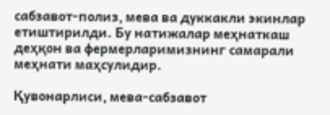сабзавот-полиз, мева ва дуккакли экинлар етиштирилди. Бу натижалар меҳнаткаш деҳқон ва фермерларимизнинг самарали меҳнати маҳсулидир.

Қувонарлиси, мева-сабзавот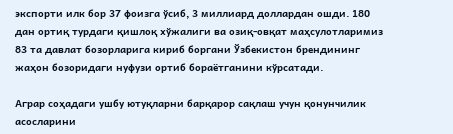экспорти илк бор 37 фоизга ўсиб, 3 миллиард доллардан ошди. 180 дан ортиқ турдаги қишлоқ хўжалиги ва озиқ-овқат маҳсулотларимиз 83 та давлат бозорларига кириб боргани Ўзбекистон брендининг жаҳон бозоридаги нуфузи ортиб бораётганини кўрсатади.

Аграр соҳадаги ушбу ютуқларни барқарор сақлаш учун қонунчилик асосларини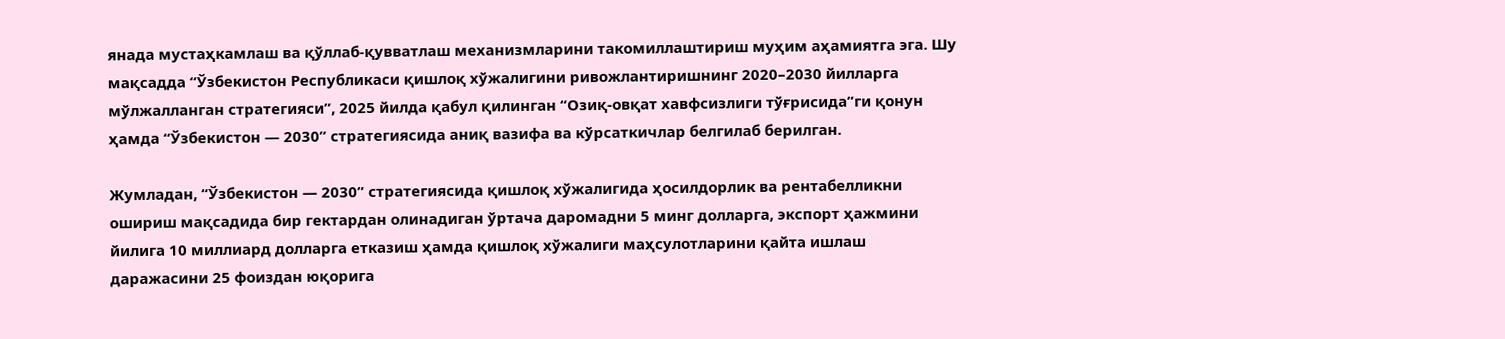янада мустаҳкамлаш ва қўллаб-қувватлаш механизмларини такомиллаштириш муҳим аҳамиятга эга. Шу мақсадда “Ўзбекистон Республикаси қишлоқ хўжалигини ривожлантиришнинг 2020–2030 йилларга мўлжалланган стратегияси”, 2025 йилда қабул қилинган “Озиқ-овқат хавфсизлиги тўғрисида”ги қонун ҳамда “Ўзбекистон — 2030” стратегиясида аниқ вазифа ва кўрсаткичлар белгилаб берилган.

Жумладан, “Ўзбекистон — 2030” стратегиясида қишлоқ хўжалигида ҳосилдорлик ва рентабелликни ошириш мақсадида бир гектардан олинадиган ўртача даромадни 5 минг долларга, экспорт ҳажмини йилига 10 миллиард долларга етказиш ҳамда қишлоқ хўжалиги маҳсулотларини қайта ишлаш даражасини 25 фоиздан юқорига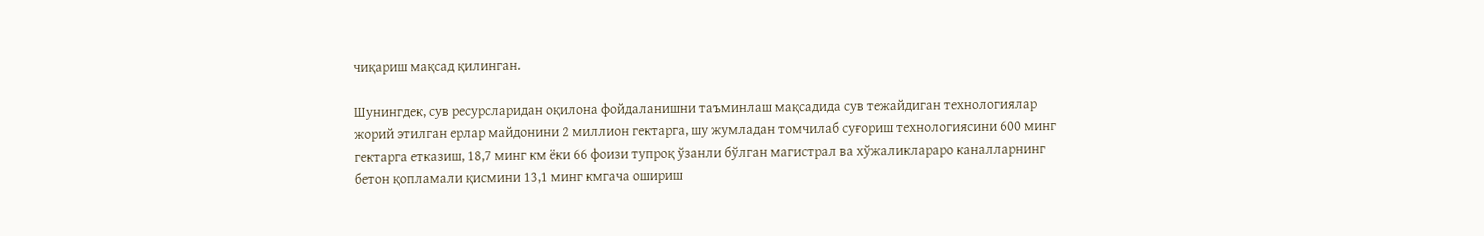чиқариш мақсад қилинган.

Шунингдек, сув ресурсларидан оқилона фойдаланишни таъминлаш мақсадида сув тежайдиган технологиялар жорий этилган ерлар майдонини 2 миллион гектарга, шу жумладан томчилаб суғориш технологиясини 600 минг гектарга етказиш, 18,7 минг км ёки 66 фоизи тупроқ ўзанли бўлган магистрал ва хўжаликлараро каналларнинг бетон қопламали қисмини 13,1 минг кмгача ошириш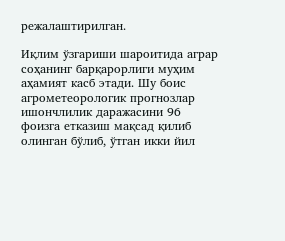режалаштирилган.

Иқлим ўзгариши шароитида аграр соҳанинг барқарорлиги муҳим аҳамият касб этади. Шу боис агрометеорологик прогнозлар ишончлилик даражасини 96 фоизга етказиш мақсад қилиб олинган бўлиб, ўтган икки йил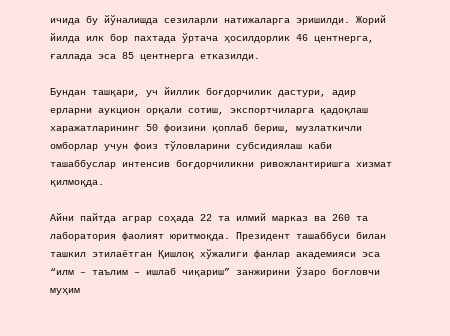ичида бу йўналишда сезиларли натижаларга эришилди. Жорий йилда илк бор пахтада ўртача ҳосилдорлик 46 центнерга, ғаллада эса 85 центнерга етказилди.

Бундан ташқари, уч йиллик боғдорчилик дастури, адир ерларни аукцион орқали сотиш, экспортчиларга қадоқлаш харажатларининг 50 фоизини қоплаб бериш, музлаткичли омборлар учун фоиз тўловларини субсидиялаш каби ташаббуслар интенсив боғдорчиликни ривожлантиришга хизмат қилмоқда.

Айни пайтда аграр соҳада 22 та илмий марказ ва 260 та лаборатория фаолият юритмоқда. Президент ташаббуси билан ташкил этилаётган Қишлоқ хўжалиги фанлар академияси эса “илм – таълим – ишлаб чиқариш” занжирини ўзаро боғловчи муҳим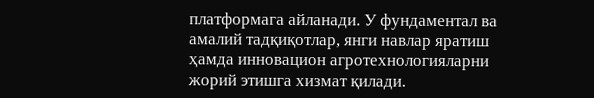платформага айланади. У фундаментал ва амалий тадқиқотлар, янги навлар яратиш ҳамда инновацион агротехнологияларни жорий этишга хизмат қилади.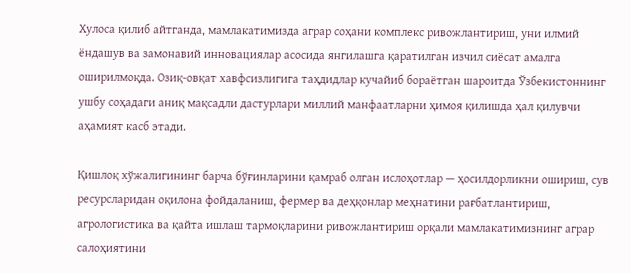Хулоса қилиб айтганда, мамлакатимизда аграр соҳани комплекс ривожлантириш, уни илмий ёндашув ва замонавий инновациялар асосида янгилашга қаратилган изчил сиёсат амалга оширилмоқда. Озиқ-овқат хавфсизлигига таҳдидлар кучайиб бораётган шароитда Ўзбекистоннинг ушбу соҳадаги аниқ мақсадли дастурлари миллий манфаатларни ҳимоя қилишда ҳал қилувчи аҳамият касб этади.

Қишлоқ хўжалигининг барча бўғинларини қамраб олган ислоҳотлар — ҳосилдорликни ошириш, сув ресурсларидан оқилона фойдаланиш, фермер ва деҳқонлар меҳнатини рағбатлантириш, агрологистика ва қайта ишлаш тармоқларини ривожлантириш орқали мамлакатимизнинг аграр салоҳиятини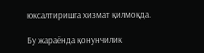юксалтиришга хизмат қилмоқда.

Бу жараёнда қонунчилик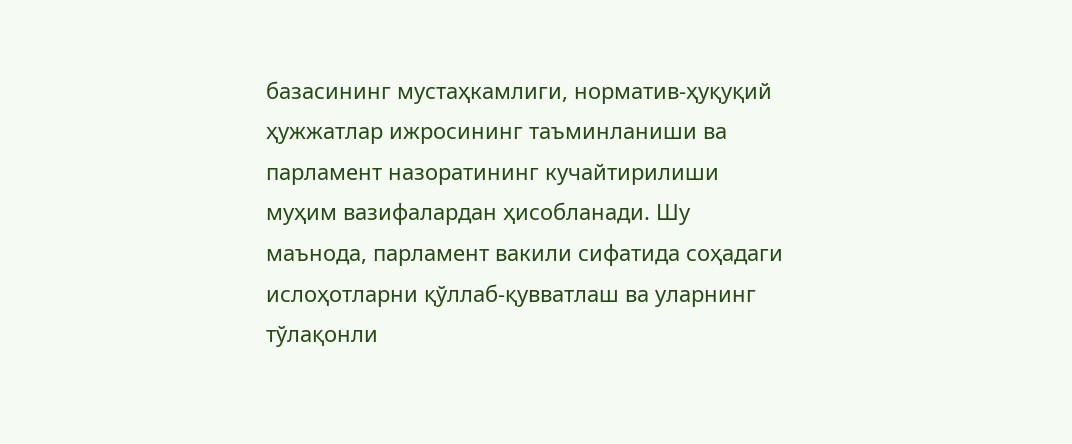базасининг мустаҳкамлиги, норматив-ҳуқуқий ҳужжатлар ижросининг таъминланиши ва парламент назоратининг кучайтирилиши муҳим вазифалардан ҳисобланади. Шу маънода, парламент вакили сифатида соҳадаги ислоҳотларни қўллаб-қувватлаш ва уларнинг тўлақонли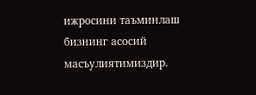ижросини таъминлаш бизнинг асосий масъулиятимиздир.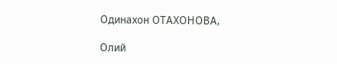Одинахон ОТАХОНОВА,

Олий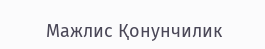Мажлис Қонунчилик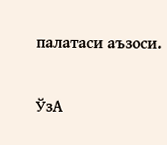палатаси аъзоси.

ЎзА